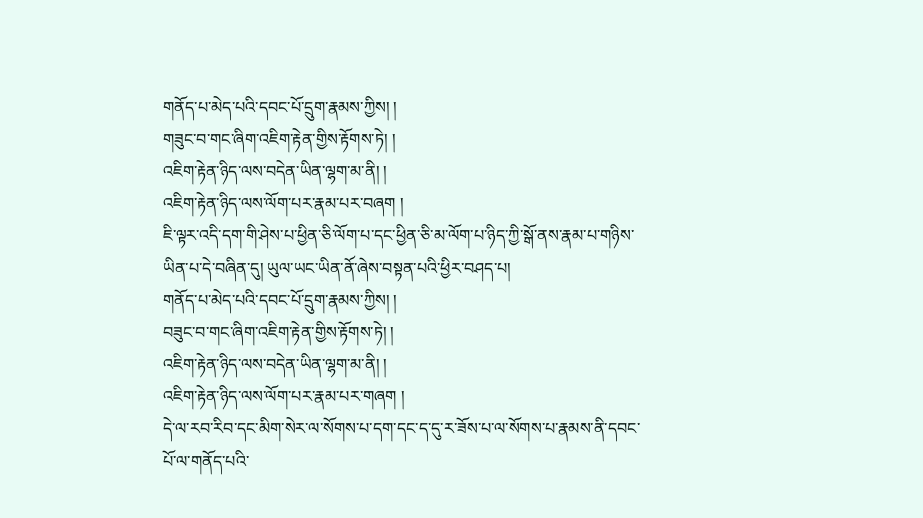གནོད་པ་མེད་པའི་དབང་པོ་དྲུག་རྣམས་ཀྱིས། །
གཟུང་བ་གང་ཞིག་འཇིག་རྟེན་གྱིས་རྟོགས་ཏེ། །
འཇིག་རྟེན་ཉིད་ལས་བདེན་ཡིན་ལྷག་མ་ནི། །
འཇིག་རྟེན་ཉིད་ལས་ལོག་པར་རྣམ་པར་བཞག །
ཇི་ལྟར་འདི་དག་གི་ཤེས་པ་ཕྱིན་ཅི་ལོག་པ་དང་ཕྱིན་ཅི་མ་ལོག་པ་ཉིད་ཀྱི་སྒོ་ནས་རྣམ་པ་གཉིས་ཡིན་པ་དེ་བཞིན་དུ། ཡུལ་ཡང་ཡིན་ནོ་ཞེས་བསྟན་པའི་ཕྱིར་བཤད་པ།
གནོད་པ་མེད་པའི་དབང་པོ་དྲུག་རྣམས་ཀྱིས། །
བཟུང་བ་གང་ཞིག་འཇིག་རྟེན་གྱིས་རྟོགས་ཏེ། །
འཇིག་རྟེན་ཉིད་ལས་བདེན་ཡིན་ལྷག་མ་ནི། །
འཇིག་རྟེན་ཉིད་ལས་ལོག་པར་རྣམ་པར་གཞག །
དེ་ལ་རབ་རིབ་དང་མིག་སེར་ལ་སོགས་པ་དག་དང་ད་དུ་ར་ཟོས་པ་ལ་སོགས་པ་རྣམས་ནི་དབང་པོ་ལ་གནོད་པའི་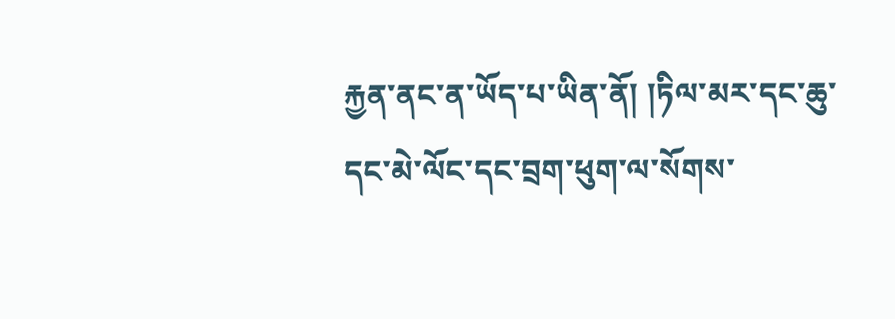རྐྱན་ནང་ན་ཡོད་པ་ཡིན་ནོ། །ཏིལ་མར་དང་ཆུ་དང་མེ་ལོང་དང་བྲག་ཕུག་ལ་སོགས་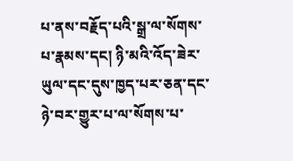པ་ནས་བརྗོད་པའི་སྒྲ་ལ་སོགས་པ་རྣམས་དང། ཉི་མའི་འོད་ཟེར་ཡུལ་དང་དུས་ཁྱད་པར་ཅན་དང་ཉེ་བར་གྱུར་པ་ལ་སོགས་པ་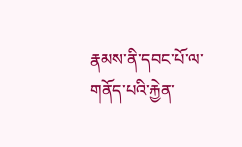རྣམས་ནི་དབང་པོ་ལ་གནོད་པའི་རྐྱེན་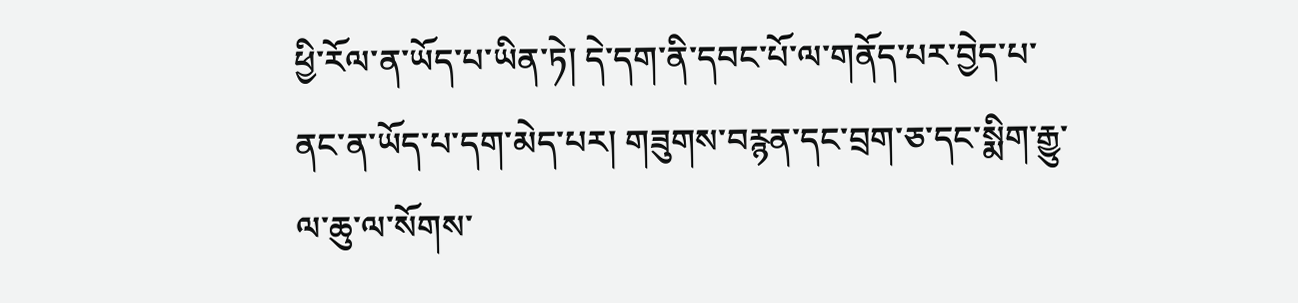ཕྱི་རོལ་ན་ཡོད་པ་ཡིན་ཏེ། དེ་དག་ནི་དབང་པོ་ལ་གནོད་པར་བྱེད་པ་ནང་ན་ཡོད་པ་དག་མེད་པར། གཟུགས་བརྙན་དང་བྲག་ཅ་དང་སྨིག་རྒྱུ་ལ་ཆུ་ལ་སོགས་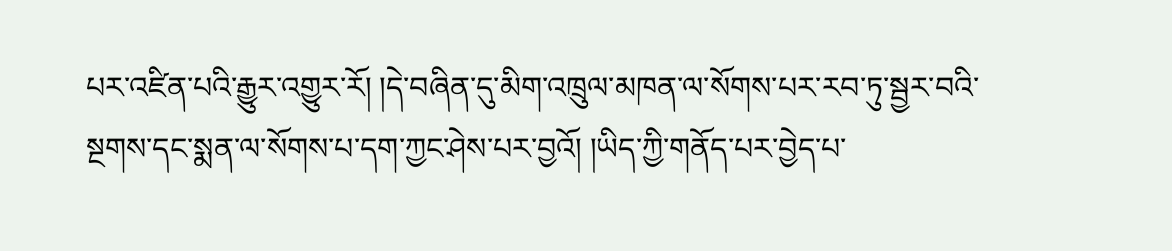པར་འཛིན་པའི་རྒྱུར་འགྱུར་རོ། །དེ་བཞིན་དུ་མིག་འཁྲུལ་མཁན་ལ་སོགས་པར་རབ་ཏུ་སྦྱར་བའི་སྔགས་དང་སྨན་ལ་སོགས་པ་དག་ཀྱང་ཤེས་པར་བྱའོ། །ཡིད་ཀྱི་གནོད་པར་བྱེད་པ་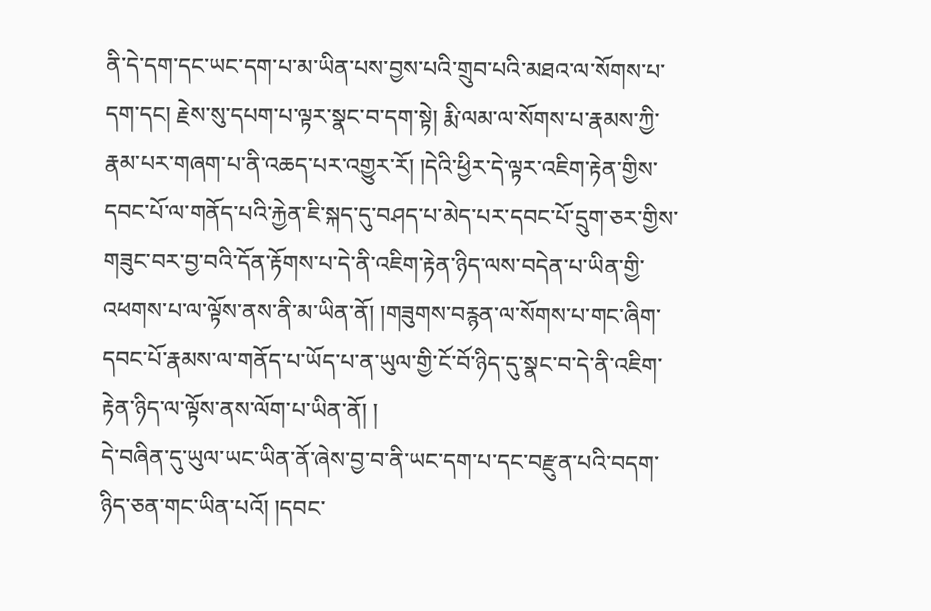ནི་དེ་དག་དང་ཡང་དག་པ་མ་ཡིན་པས་བྱས་པའི་གྲུབ་པའི་མཐའ་ལ་སོགས་པ་དག་དང། རྗེས་སུ་དཔག་པ་ལྟར་སྣང་བ་དག་སྟེ། རྨི་ལམ་ལ་སོགས་པ་རྣམས་ཀྱི་རྣམ་པར་གཞག་པ་ནི་འཆད་པར་འགྱུར་རོ། །དེའི་ཕྱིར་དེ་ལྟར་འཇིག་རྟེན་གྱིས་དབང་པོ་ལ་གནོད་པའི་རྐྱེན་ཇི་སྐད་དུ་བཤད་པ་མེད་པར་དབང་པོ་དྲུག་ཅར་གྱིས་གཟུང་བར་བྱ་བའི་དོན་རྟོགས་པ་དེ་ནི་འཇིག་རྟེན་ཉིད་ལས་བདེན་པ་ཡིན་གྱི་འཕགས་པ་ལ་ལྟོས་ནས་ནི་མ་ཡིན་ནོ། །གཟུགས་བརྙན་ལ་སོགས་པ་གང་ཞིག་དབང་པོ་རྣམས་ལ་གནོད་པ་ཡོད་པ་ན་ཡུལ་གྱི་ངོ་བོ་ཉིད་དུ་སྣང་བ་དེ་ནི་འཇིག་རྟེན་ཉིད་ལ་ལྟོས་ནས་ལོག་པ་ཡིན་ནོ། །
དེ་བཞིན་དུ་ཡུལ་ཡང་ཡིན་ནོ་ཞེས་བྱ་བ་ནི་ཡང་དག་པ་དང་བརྫུན་པའི་བདག་ཉིད་ཅན་གང་ཡིན་པའོ། །དབང་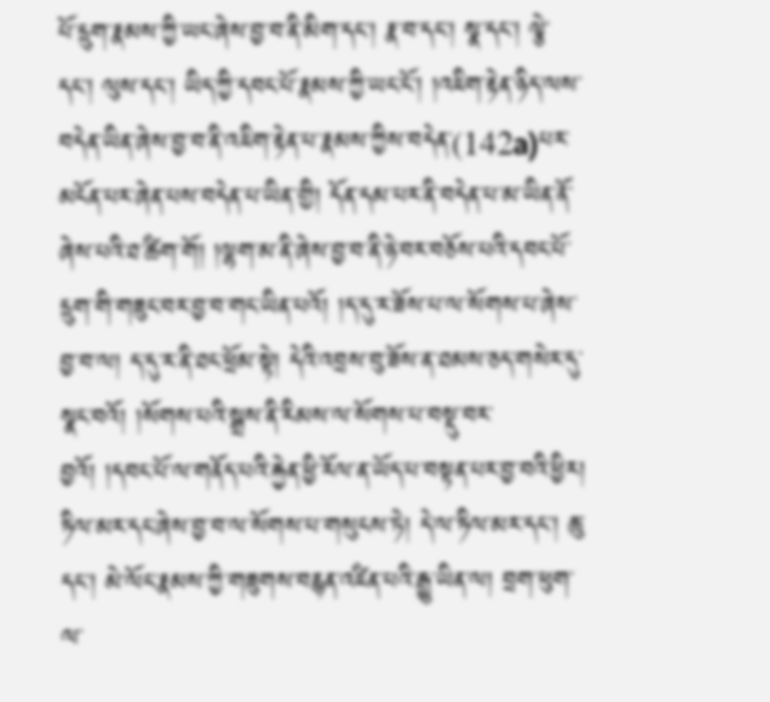པོ་དྲུག་རྣམས་ཀྱི་ཡང་ཞེས་བྱ་བ་ནི་མིག་དང། རྣ་བ་དང། སྣ་དང། ལྕེ་དང། ལུས་དང། ཡིད་ཀྱི་དབང་པོ་རྣམས་ཀྱི་ཡང་ངོ། །འཇིག་རྟེན་ཉིད་ལས་བདེན་ཡིན་ཞེས་བྱ་བ་ནི་འཇིག་རྟེན་པ་རྣམས་ཀྱིས་བདེན་(142a)པར་མངོན་པར་ཞེན་པས་བདེན་པ་ཡིན་གྱི། དོན་དམ་པར་ནི་བདེན་པ་མ་ཡིན་ནོ་ཞེས་པའི་ཐ་ཚིག་གོ། །ལྷག་མ་ནི་ཞེས་བྱ་བ་ནི་ཉེ་བར་བཅོས་པའི་དབང་པོ་དྲུག་གི་གཟུང་བར་བྱ་བ་གང་ཡིན་པའོ། །ད་དུ་ར་ཟོས་པ་ལ་སོགས་པ་ཞེས་བྱ་བ་ལ། ད་དུ་ར་ནི་ཐང་ཕྲོམ་སྟེ། དེའི་འབྲས་བུ་ཟོས་ན་ཐམས་ཅད་གསེར་དུ་སྣང་བའོ། །སོགས་པའི་སྒྲས་ནི་རིམས་ལ་སོགས་པ་བསྡུ་བར་བྱའོ། །དབང་པོ་ལ་གནོད་པའི་རྐྱེན་ཕྱི་རོལ་ན་ཡོད་པ་བསྟན་པར་བྱ་བའི་ཕྱིར། ཏིལ་མར་དང་ཞེས་བྱ་བ་ལ་སོགས་པ་གསུངས་ཏེ། དེ་ལ་ཏིལ་མར་དང། ཆུ་དང། མེ་ལོང་རྣམས་ཀྱི་གཟུགས་བརྙན་འཛིན་པའི་རྒྱུ་ཡིན་ལ། བྲག་ཕུག་ལ་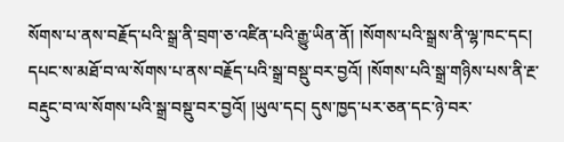སོགས་པ་ནས་བརྗོད་པའི་སྒྲ་ནི་བྲག་ཅ་འཛིན་པའི་རྒྱུ་ཡིན་ནོ། །སོགས་པའི་སྒྲས་ནི་ལྷ་ཁང་དང། དཔང་ས་མཐོ་བ་ལ་སོགས་པ་ནས་བརྗོད་པའི་སྒྲ་བསྡུ་བར་བྱའོ། །སོགས་པའི་སྒྲ་གཉིས་པས་ནི་རྔ་བརྡུང་བ་ལ་སོགས་པའི་སྒྲ་བསྡུ་བར་བྱའོ། །ཡུལ་དང། དུས་ཁྱད་པར་ཅན་དང་ཉེ་བར་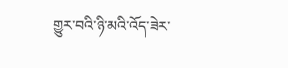གྱུར་བའི་ཉི་མའི་འོད་ཟེར་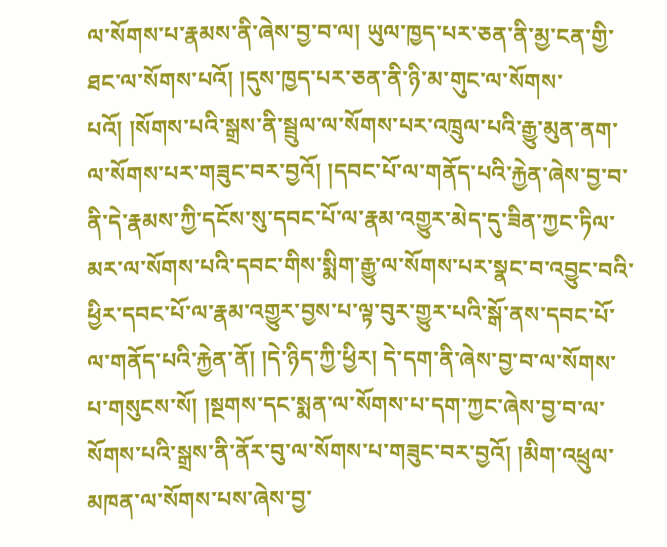ལ་སོགས་པ་རྣམས་ནི་ཞེས་བྱ་བ་ལ། ཡུལ་ཁྱད་པར་ཅན་ནི་མྱ་ངན་གྱི་ཐང་ལ་སོགས་པའོ། །དུས་ཁྱད་པར་ཅན་ནི་ཉི་མ་གུང་ལ་སོགས་པའོ། །སོགས་པའི་སྒྲས་ནི་སྦྲུལ་ལ་སོགས་པར་འཁྲུལ་པའི་རྒྱུ་མུན་ནག་ལ་སོགས་པར་གཟུང་བར་བྱའོ། །དབང་པོ་ལ་གནོད་པའི་རྐྱེན་ཞེས་བྱ་བ་ནི་དེ་རྣམས་ཀྱི་དངོས་སུ་དབང་པོ་ལ་རྣམ་འགྱུར་མེད་དུ་ཟིན་ཀྱང་ཏིལ་མར་ལ་སོགས་པའི་དབང་གིས་སྨིག་རྒྱུ་ལ་སོགས་པར་སྣང་བ་འབྱུང་བའི་ཕྱིར་དབང་པོ་ལ་རྣམ་འགྱུར་བྱས་པ་ལྟ་བུར་གྱུར་པའི་སྒོ་ནས་དབང་པོ་ལ་གནོད་པའི་རྐྱེན་ནོ། །དེ་ཉིད་ཀྱི་ཕྱིར། དེ་དག་ནི་ཞེས་བྱ་བ་ལ་སོགས་པ་གསུངས་སོ། །སྔགས་དང་སྨན་ལ་སོགས་པ་དག་ཀྱང་ཞེས་བྱ་བ་ལ་སོགས་པའི་སྒྲས་ནི་ནོར་བུ་ལ་སོགས་པ་གཟུང་བར་བྱའོ། །མིག་འཕྲུལ་མཁན་ལ་སོགས་པས་ཞེས་བྱ་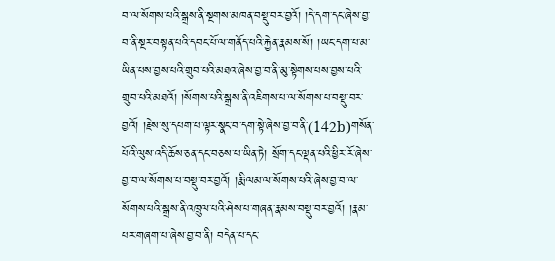བ་ལ་སོགས་པའི་སྒྲས་ནི་སྔགས་མཁན་བསྡུ་བར་བྱའོ། །དེ་དག་དང་ཞེས་བྱ་བ་ནི་སྔར་བསྟན་པའི་དབང་པོ་ལ་གནོད་པའི་རྐྱེན་རྣམས་སོ། །ཡང་དག་པ་མ་ཡིན་པས་བྱས་པའི་གྲུབ་པའི་མཐའ་ཞེས་བྱ་བ་ནི་མུ་སྟེགས་པས་བྱས་པའི་གྲུབ་པའི་མཐའོ། །སོགས་པའི་སྒྲས་ནི་འཇིགས་པ་ལ་སོགས་པ་བསྡུ་བར་བྱའོ། །རྗེས་སུ་དཔག་པ་ལྟར་སྣང་བ་དག་སྟེ་ཞེས་བྱ་བ་ནི་(142b)གསོན་པོའི་ལུས་འདི་ཆོས་ཅན་དང་བཅས་པ་ཡིན་ཏེ། སྲོག་དང་ལྡན་པའི་ཕྱིར་རོ་ཞེས་བྱ་བ་ལ་སོགས་པ་བསྡུ་བར་བྱའོ། །རྨི་ལམ་ལ་སོགས་པའི་ཞེས་བྱ་བ་ལ་སོགས་པའི་སྒྲས་ནི་འཁྲུལ་པའི་ཤེས་པ་གཞན་རྣམས་བསྡུ་བར་བྱའོ། །རྣམ་པར་གཞག་པ་ཞེས་བྱ་བ་ནི། བདེན་པ་དང་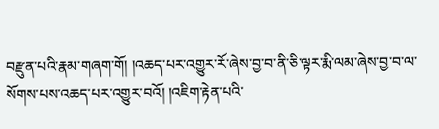བརྫུན་པའི་རྣམ་གཞག་གོ། །འཆད་པར་འགྱུར་རོ་ཞེས་བྱ་བ་ནི་ཅི་ལྟར་རྨི་ལམ་ཞེས་བྱ་བ་ལ་སོགས་པས་འཆད་པར་འགྱུར་བའོ། །འཇིག་རྟེན་པའི་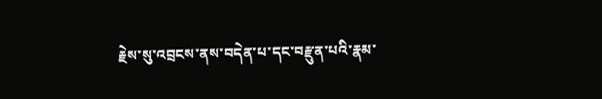རྗེས་སུ་འབྲངས་ནས་བདེན་པ་དང་བརྫུན་པའི་རྣམ་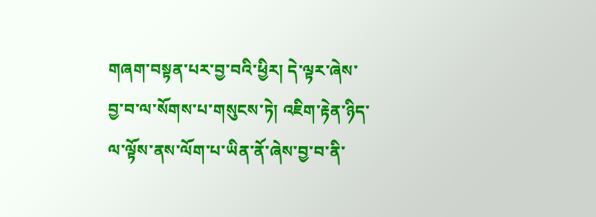གཞག་བསྟན་པར་བྱ་བའི་ཕྱིར། དེ་ལྟར་ཞེས་བྱ་བ་ལ་སོགས་པ་གསུངས་ཏེ། འཇིག་རྟེན་ཉིད་ལ་ལྟོས་ནས་ལོག་པ་ཡིན་ནོ་ཞེས་བྱ་བ་ནི་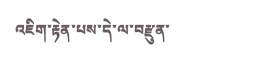འཇིག་རྟེན་པས་དེ་ལ་བརྫུན་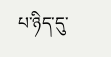པ་ཉིད་དུ་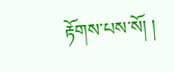རྟོགས་པས་སོ། །